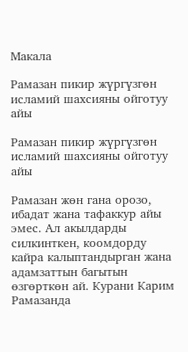Макала

Рамазан пикир жүргүзгөн исламий шахсияны ойготуу айы

Рамазан пикир жүргүзгөн исламий шахсияны ойготуу айы

Рамазан жөн гана орозо, ибадат жана тафаккур айы эмес. Ал акылдарды силкинткен, коомдорду кайра калыптандырган жана адамзаттын багытын өзгөрткөн ай. Курани Карим Рамазанда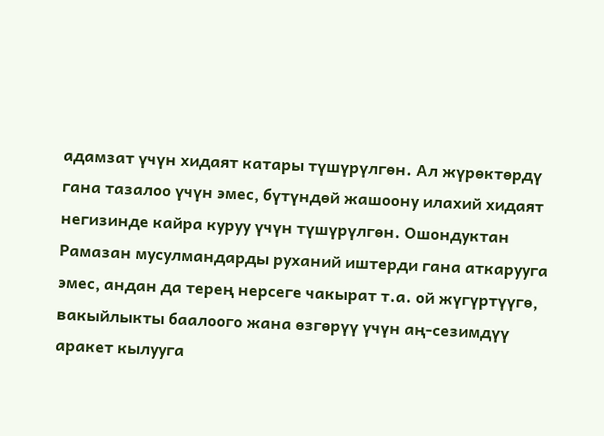адамзат үчүн хидаят катары түшүрүлгөн. Ал жүрөктөрдү гана тазалоо үчүн эмес, бүтүндөй жашоону илахий хидаят негизинде кайра куруу үчүн түшүрүлгөн. Ошондуктан Рамазан мусулмандарды руханий иштерди гана аткарууга эмес, андан да терең нерсеге чакырат т.а. ой жүгүртүүгө, вакыйлыкты баалоого жана өзгөрүү үчүн аң-сезимдүү аракет кылууга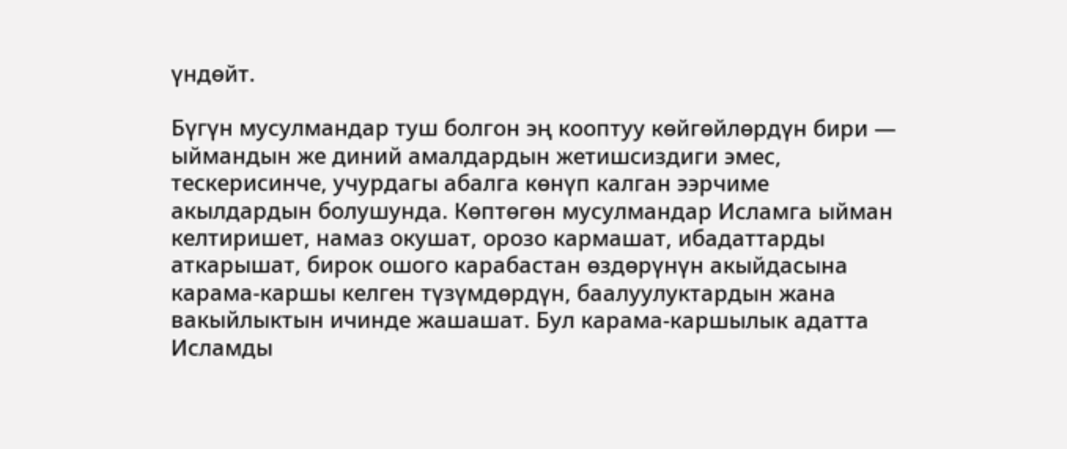үндөйт.

Бүгүн мусулмандар туш болгон эң кооптуу көйгөйлөрдүн бири — ыймандын же диний амалдардын жетишсиздиги эмес, тескерисинче, учурдагы абалга көнүп калган ээрчиме акылдардын болушунда. Көптөгөн мусулмандар Исламга ыйман келтиришет, намаз окушат, орозо кармашат, ибадаттарды аткарышат, бирок ошого карабастан өздөрүнүн акыйдасына карама-каршы келген түзүмдөрдүн, баалуулуктардын жана вакыйлыктын ичинде жашашат. Бул карама-каршылык адатта Исламды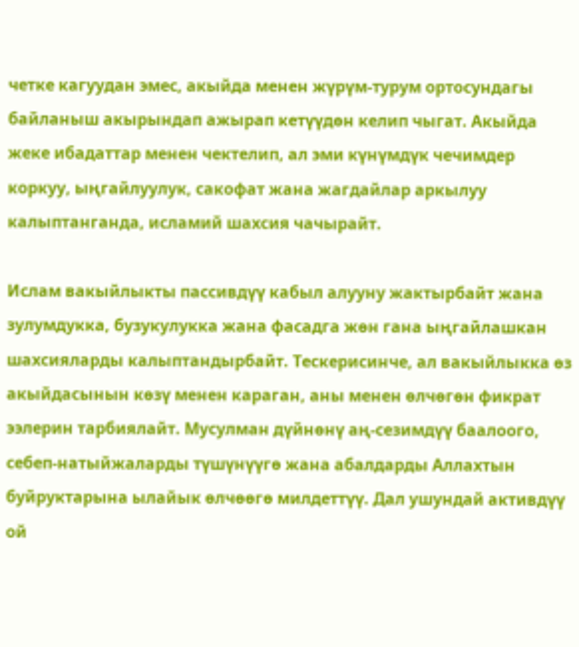четке кагуудан эмес, акыйда менен жүрүм-турум ортосундагы байланыш акырындап ажырап кетүүдөн келип чыгат. Акыйда жеке ибадаттар менен чектелип, ал эми күнүмдүк чечимдер коркуу, ыңгайлуулук, сакофат жана жагдайлар аркылуу калыптанганда, исламий шахсия чачырайт.

Ислам вакыйлыкты пассивдүү кабыл алууну жактырбайт жана зулумдукка, бузукулукка жана фасадга жөн гана ыңгайлашкан шахсияларды калыптандырбайт. Тескерисинче, ал вакыйлыкка өз акыйдасынын көзү менен караган, аны менен өлчөгөн фикрат ээлерин тарбиялайт. Мусулман дүйнөнү аң-сезимдүү баалоого, себеп-натыйжаларды түшүнүүгө жана абалдарды Аллахтын буйруктарына ылайык өлчөөгө милдеттүү. Дал ушундай активдүү ой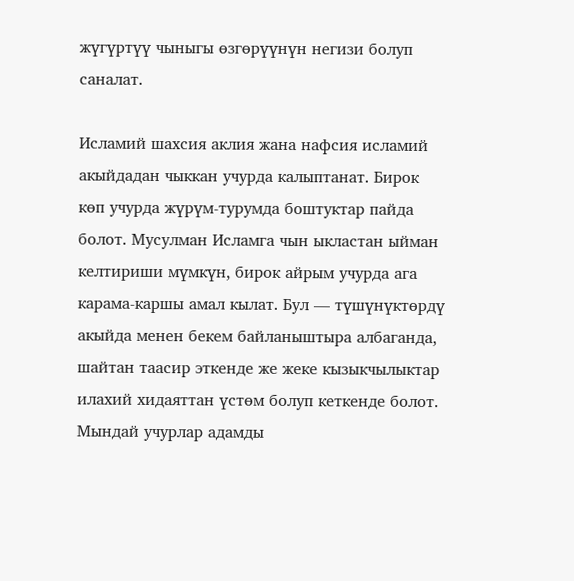жүгүртүү чыныгы өзгөрүүнүн негизи болуп саналат.

Исламий шахсия аклия жана нафсия исламий акыйдадан чыккан учурда калыптанат. Бирок көп учурда жүрүм-турумда боштуктар пайда болот. Мусулман Исламга чын ыкластан ыйман келтириши мүмкүн, бирок айрым учурда ага карама-каршы амал кылат. Бул — түшүнүктөрдү акыйда менен бекем байланыштыра албаганда, шайтан таасир эткенде же жеке кызыкчылыктар илахий хидаяттан үстөм болуп кеткенде болот. Мындай учурлар адамды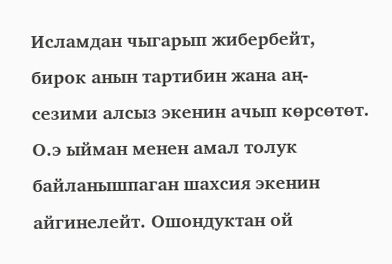Исламдан чыгарып жибербейт, бирок анын тартибин жана аң-сезими алсыз экенин ачып көрсөтөт. О.э ыйман менен амал толук байланышпаган шахсия экенин айгинелейт. Ошондуктан ой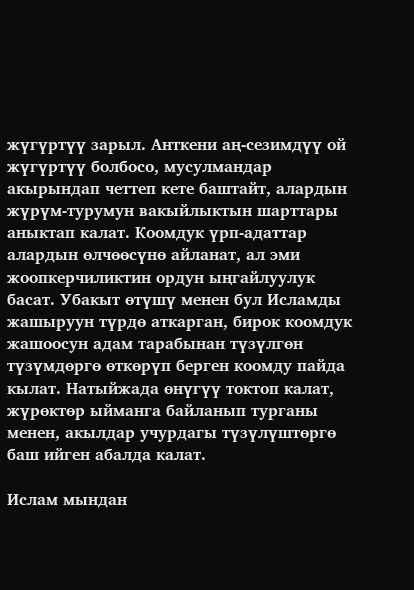жүгүртүү зарыл. Анткени аң-сезимдүү ой жүгүртүү болбосо, мусулмандар акырындап четтеп кете баштайт, алардын жүрүм-турумун вакыйлыктын шарттары аныктап калат. Коомдук үрп-адаттар алардын өлчөөсүнө айланат, ал эми жоопкерчиликтин ордун ыңгайлуулук басат. Убакыт өтүшү менен бул Исламды жашыруун түрдө аткарган, бирок коомдук жашоосун адам тарабынан түзүлгөн түзүмдөргө өткөрүп берген коомду пайда кылат. Натыйжада өнүгүү токтоп калат, жүрөктөр ыйманга байланып турганы менен, акылдар учурдагы түзүлүштөргө баш ийген абалда калат.

Ислам мындан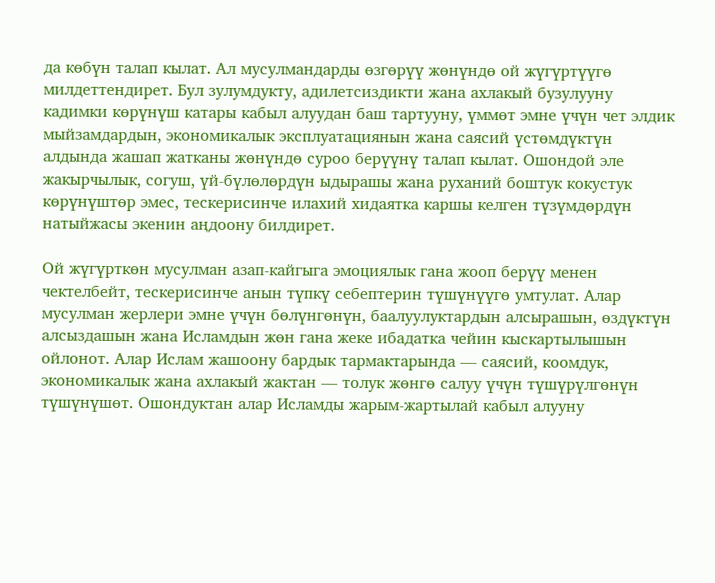да көбүн талап кылат. Ал мусулмандарды өзгөрүү жөнүндө ой жүгүртүүгө милдеттендирет. Бул зулумдукту, адилетсиздикти жана ахлакый бузулууну кадимки көрүнүш катары кабыл алуудан баш тартууну, үммөт эмне үчүн чет элдик мыйзамдардын, экономикалык эксплуатациянын жана саясий үстөмдүктүн алдында жашап жатканы жөнүндө суроо берүүнү талап кылат. Ошондой эле жакырчылык, согуш, үй-бүлөлөрдүн ыдырашы жана руханий боштук кокустук көрүнүштөр эмес, тескерисинче илахий хидаятка каршы келген түзүмдөрдүн натыйжасы экенин аңдоону билдирет.

Ой жүгүрткөн мусулман азап-кайгыга эмоциялык гана жооп берүү менен чектелбейт, тескерисинче анын түпкү себептерин түшүнүүгө умтулат. Алар мусулман жерлери эмне үчүн бөлүнгөнүн, баалуулуктардын алсырашын, өздүктүн алсыздашын жана Исламдын жөн гана жеке ибадатка чейин кыскартылышын ойлонот. Алар Ислам жашоону бардык тармактарында — саясий, коомдук, экономикалык жана ахлакый жактан — толук жөнгө салуу үчүн түшүрүлгөнүн түшүнүшөт. Ошондуктан алар Исламды жарым-жартылай кабыл алууну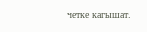четке кагышат.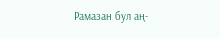Рамазан бул аң-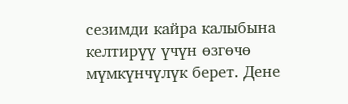сезимди кайра калыбына келтирүү үчүн өзгөчө мүмкүнчүлүк берет. Дене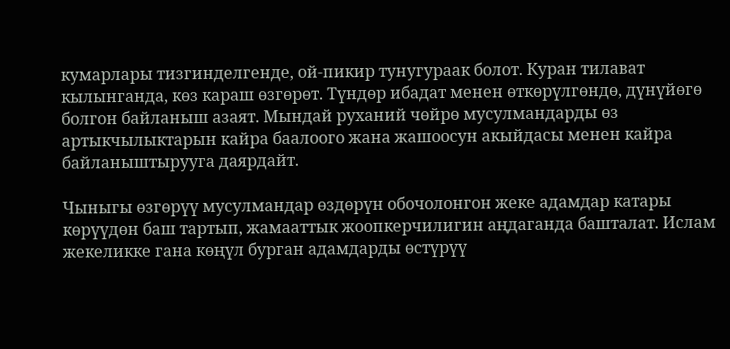кумарлары тизгинделгенде, ой-пикир тунугураак болот. Куран тилават кылынганда, көз караш өзгөрөт. Түндөр ибадат менен өткөрүлгөндө, дүнүйөгө болгон байланыш азаят. Мындай руханий чөйрө мусулмандарды өз артыкчылыктарын кайра баалоого жана жашоосун акыйдасы менен кайра байланыштырууга даярдайт.

Чыныгы өзгөрүү мусулмандар өздөрүн обочолонгон жеке адамдар катары көрүүдөн баш тартып, жамааттык жоопкерчилигин аңдаганда башталат. Ислам жекеликке гана көңүл бурган адамдарды өстүрүү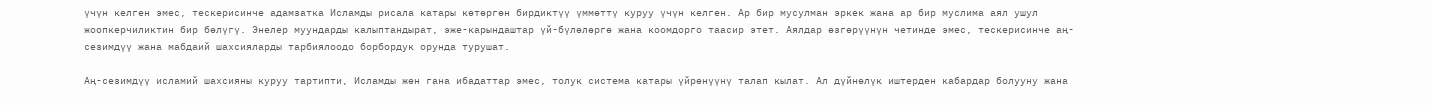үчүн келген эмес, тескерисинче адамзатка Исламды рисала катары көтөргөн бирдиктүү үммөттү куруу үчүн келген. Ар бир мусулман эркек жана ар бир муслима аял ушул жоопкерчиликтин бир бөлүгү. Энелер муундарды калыптандырат, эже-карындаштар үй-бүлөлөргө жана коомдорго таасир этет. Аялдар өзгөрүүнүн четинде эмес, тескерисинче аң-сезимдүү жана мабдаий шахсияларды тарбиялоодо борбордук орунда турушат.

Аң-сезимдүү исламий шахсияны куруу тартипти, Исламды жөн гана ибадаттар эмес, толук система катары үйрөнүүнү талап кылат. Ал дүйнөлүк иштерден кабардар болууну жана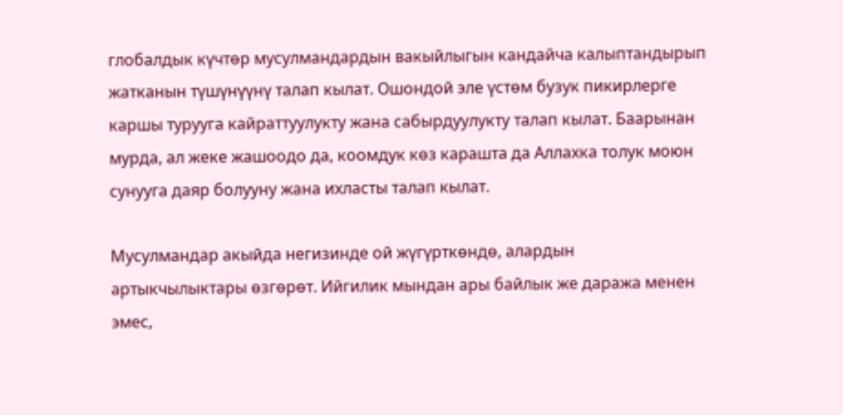глобалдык күчтөр мусулмандардын вакыйлыгын кандайча калыптандырып жатканын түшүнүүнү талап кылат. Ошондой эле үстөм бузук пикирлерге каршы турууга кайраттуулукту жана сабырдуулукту талап кылат. Баарынан мурда, ал жеке жашоодо да, коомдук көз карашта да Аллахка толук моюн сунууга даяр болууну жана ихласты талап кылат.

Мусулмандар акыйда негизинде ой жүгүрткөндө, алардын артыкчылыктары өзгөрөт. Ийгилик мындан ары байлык же даража менен эмес,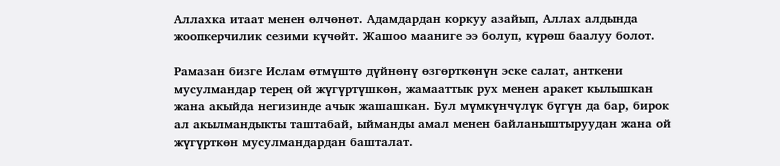Аллахка итаат менен өлчөнөт. Адамдардан коркуу азайып, Аллах алдында жоопкерчилик сезими күчөйт. Жашоо мааниге ээ болуп, күрөш баалуу болот.

Рамазан бизге Ислам өтмүштө дүйнөнү өзгөрткөнүн эске салат, анткени мусулмандар терең ой жүгүртүшкөн, жамааттык рух менен аракет кылышкан жана акыйда негизинде ачык жашашкан. Бул мүмкүнчүлүк бүгүн да бар, бирок ал акылмандыкты таштабай, ыйманды амал менен байланыштыруудан жана ой жүгүрткөн мусулмандардан башталат.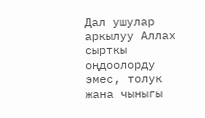Дал ушулар аркылуу Аллах сырткы оңдоолорду эмес, толук жана чыныгы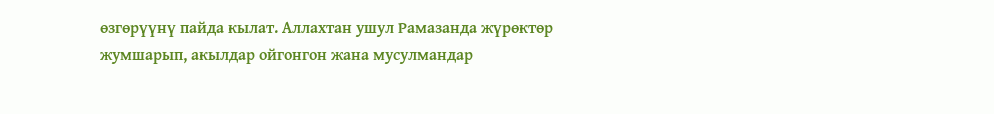өзгөрүүнү пайда кылат. Аллахтан ушул Рамазанда жүрөктөр жумшарып, акылдар ойгонгон жана мусулмандар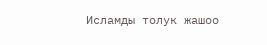Исламды толук жашоо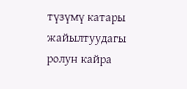түзүмү катары жайылтуудагы ролун кайра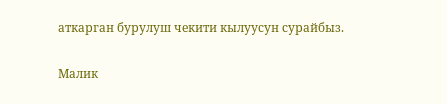аткарган бурулуш чекити кылуусун сурайбыз.

Малик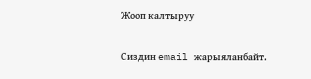Жооп калтыруу

Сиздин email жарыяланбайт.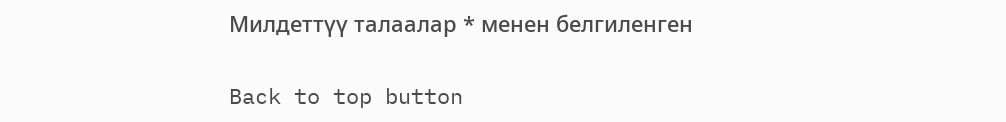Милдеттүү талаалар * менен белгиленген

Back to top button